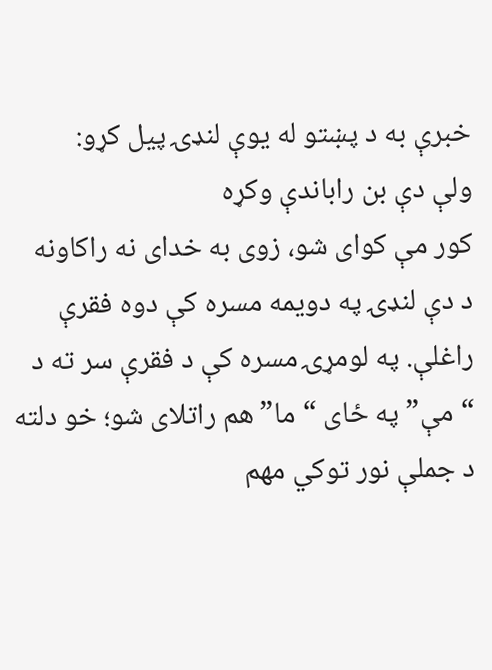خبرې به د پښتو له يوې لنډۍ پيل کړو:
ولې دې بن راباندې وکړه
کور مې کواى شو، زوى به خداى نه راکاونه
د دې لنډۍ په دويمه مسره کې دوه فقرې راغلې. په لومړۍ مسره کې د فقرې سر ته د “مې” په ځاى “ما” هم راتلاى شو؛ خو دلته د جملې نور توکي مهم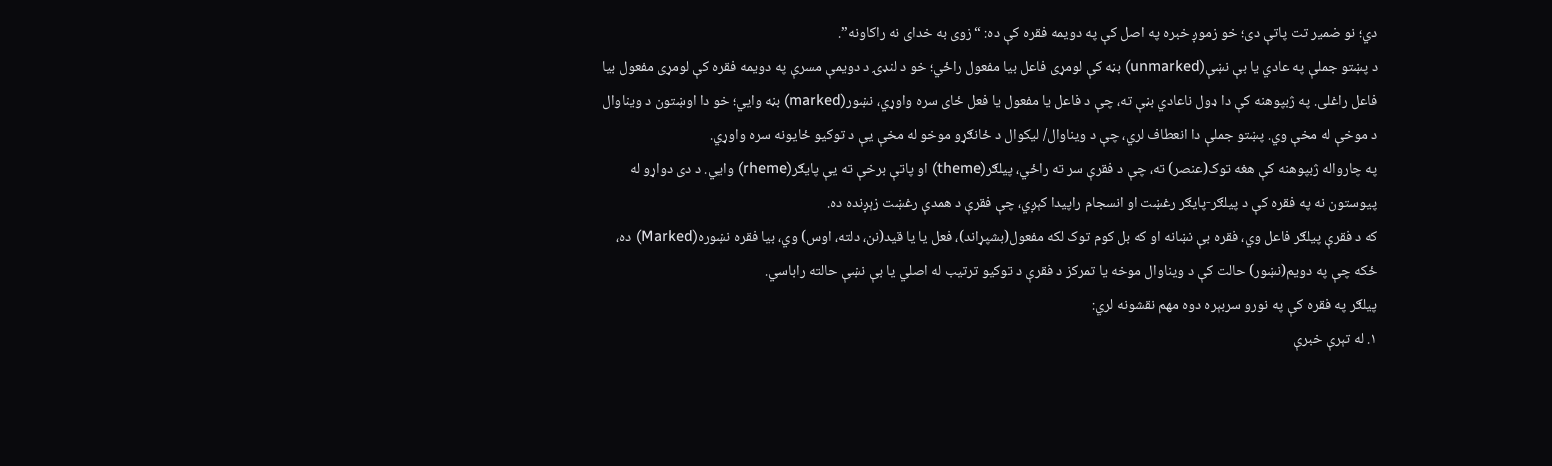دي؛ نو ضمير تت پاتې دى؛ خو زموږ خبره په اصل کې په دويمه فقره کې ده: “زوى به خداى نه راکاونه”.
د پښتو جملې په عادي يا بې نښې(unmarked) بڼه کې لومړى فاعل بيا مفعول راځي؛ خو د لنډۍ د دويمې مسرې په دويمه فقره کې لومړى مفعول بيا فاعل راغلى. په ژبپوهنه کې دا ډول ناعادي بڼې ته، چې د فاعل يا مفعول يا فعل ځاى سره واوړي، نښور(marked) بڼه وايي؛ خو دا اوښتون د ويناوال د موخې له مخې وي. پښتو جملې دا انعطاف لري، چې د ويناوال/ ليکوال د ځانګړو موخو له مخې يې د توکيو ځايونه سره واوړي.
په چارواله ژبپوهنه کې هغه توک(عنصر) ته، چې د فقرې سر ته راځي، پيلګر(theme) او پاتې برخې ته يې پايګر(rheme) وايي. د دى دواړو له پيوستون نه په فقره کې د پيلګر-پايګر رغښت او انسجام راپيدا کېږي، چې فقرې د همدې رغښت زېږنده ده.
که د فقرې پيلګر فاعل وي، فقره بې نښانه او که بل کوم توک لکه مفعول(بشپړاند)، فعل يا يا قيد(نن، دلته، اوس) وي، بيا فقره نښوره(Marked) ده، ځکه چې په دويم(نښور) حالت کې د ويناوال موخه يا تمرکز د فقرې د توکيو ترتيب له اصلي يا بې نښې حالته راباسي.
پيلګر په فقره کې په نورو سربېره دوه مهم نقشونه لري:
۱. له تېرې خبرې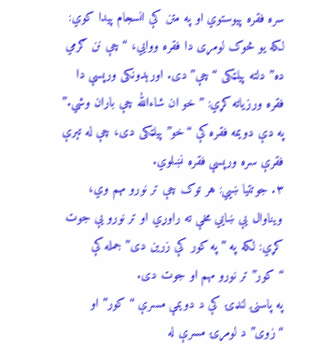سره فقره پيوستوي او په متن کې انسجام پيدا کوي: لکه يو څوک لومړى دا فقره ووايي، “چې نن ګرمي ده” دلته پيلټکى “چې” دى. اورېدونکى ورپسې دا فقره ورزياته کړي: ” خو ان شاءالله چې باران وشي.” په دې دويمه فقره کې “خو” پيلټکى دى، چې له تېرې فقرې سره ورپسې فقره نښلوي.
۳. جوتتيا ښيي: هر توک چې تر نورو مهم وي، ويناوال يې ښايي مخې ته راوړي او تر نورو يې جوت کړي: لکه په ” په کور کې زرين دى” جمله کې “کور” تر نورو مهم او جوت دى.
په پاسنۍ لنډۍ کې د دويمې مسرې “کور” او “زوى” د لومړۍ مسرې له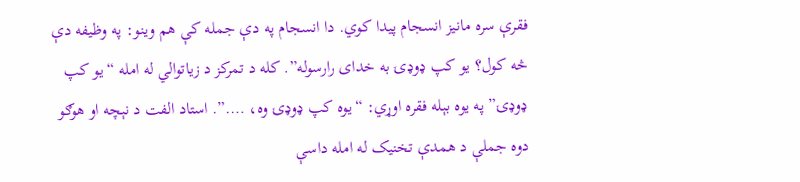فقرې سره مانيز انسجام پيدا کوي. دا انسجام په دې جمله کې هم وينو: په وظيفه دې څه کول؟ يو کپ ډوډۍ به خداى رارسوله”. کله د تمرکز د زياتوالي له امله “يو کپ ډوډۍ” په يوه بېله فقره اوړي: “يوه کپ ډوډۍ وه، ….”. استاد الفت د نېچه او هوګو دوه جملې د همدې تخنيک له امله داسې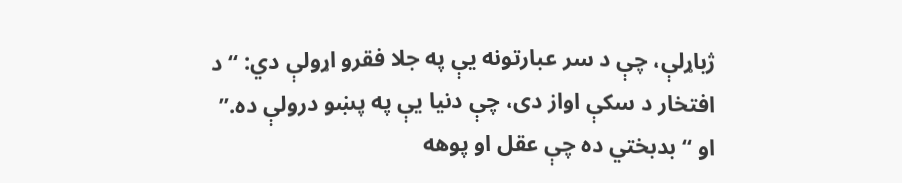ژباړلې، چې د سر عبارتونه يې په جلا فقرو اړولې دي: “د افتخار د سکې اواز دى، چې دنيا يې په پښو درولې ده.” او “بدبختي ده چې عقل او پوهه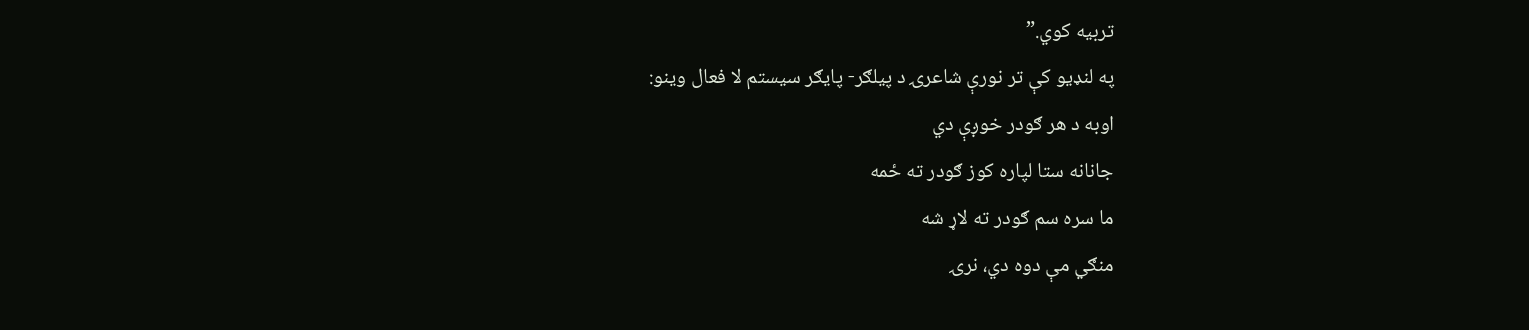تربيه کوي.”
په لنډيو کې تر نورې شاعرۍ د پيلګر- پايګر سيستم لا فعال وينو:
اوبه د هر ګودر خوږې دي
جانانه ستا لپاره کوز ګودر ته ځمه
ما سره سم ګودر ته لاړ شه
منګي مې دوه دي، نرۍ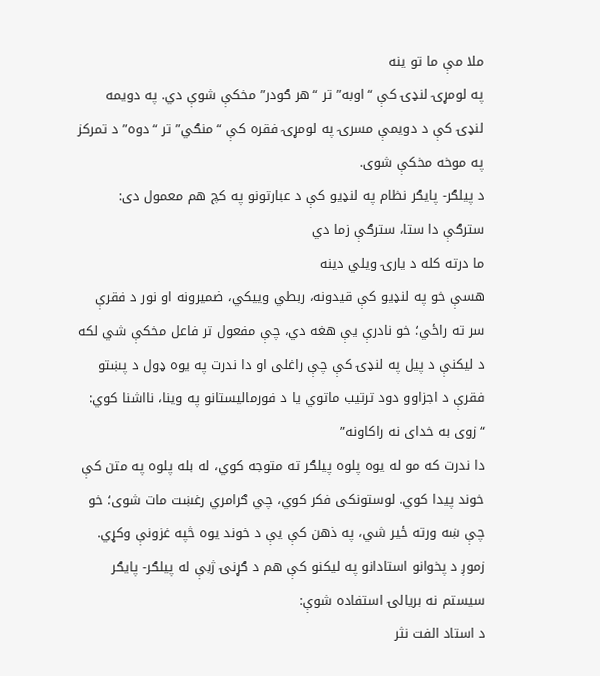ملا مې ما تو ينه
په لومړۍ لنډۍ کې “اوبه” تر “هر ګودر” مخکې شوې دي. په دويمه لنډۍ کې د دويمې مسرۍ په لومړۍ فقره کې “منګي” تر “دوه” د تمرکز په موخه مخکې شوى.
د پيلګر- پايګر نظام په لنډيو کې د عبارتونو په کچ هم معمول دى:
سترګې دا ستا، سترګې زما دي
ما درته کله د يارۍ ويلي دينه
هسې خو په لنډيو کې قيدونه، ربطي وييکي، ضميرونه او نور د فقرې سر ته راځي؛ خو نادرې يې هغه دي، چې مفعول تر فاعل مخکې شي لکه د ليکنې د پيل په لنډۍ کې چې راغلى او دا ندرت په يوه ډول د پښتو فقرې د اجزاوو دود ترتيب ماتوي يا د فورماليستانو په وينا، نااشنا کوي: “زوى به خداى نه راکاونه”
دا ندرت که مو له يوه پلوه پيلګر ته متوجه کوي، له بله پلوه په متن کې خوند پيدا کوي. لوستونکى فکر کوي، چي ګرامري رغښت مات شوى؛ خو چې ښه ورته ځير شي، په ذهن کې يې د خوند يوه څپه غزونې وکړي.
زموږ د پخوانو استادانو په ليکنو کې هم د ګړنۍ ژبې له پيلګر- پايګر سيستم نه بريالۍ استفاده شوې:
د استاد الفت نثر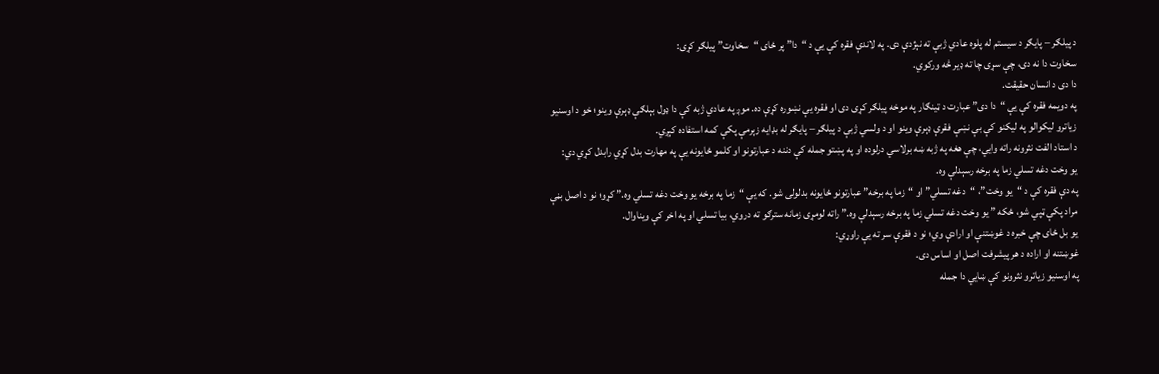د پيلګر – پايګر د سيستم له پلوه عادي ژبې ته نېژدې دى. په لاندې فقره کې يې د “دا” پر ځاى “سخاوت” پيلګر کړى:
سخاوت دا نه دى، چې سړى چا ته ډير څه ورکوي.
دا دى د انسان حقيقت.
په دويمه فقره کې يې “دا دى” عبارت د ټينګار په موخه پيلګر کړى دى او فقره يې نښوره کړې ده. موږ په عادي ژبه کې دا ډول بېلګې ډېرې وينو؛ خو د اوسنيو زياترو ليکوالو په ليکنو کې بې نښې فقرې ډېرې وينو او د ولسي ژبې د پيلګر – پايګر له بډايه زېرمې پکې کمه استفاده کېږي.
د استاد الفت نثرونه راته وايي، چې هغه په ژبه ښه برلاسي درلوده او په پښتو جمله کې دننه د عبارتونو او کلمو ځايونه يې په مهارت بدل کړي رابدل کړي دي:
يو وخت دغه تسلي زما په برخه رسېدلې وه.
په دې فقره کې د “يو وخت”، “دغه تسلي” او “زما په برخه” عبارتونو ځايونه بدلولى شو. که يې “زما په برخه يو وخت دغه تسلي وه.” کړو؛ نو د اصل بڼې مراد پکې ټپي شو، ځکه ” يو وخت دغه تسلي زما په برخه رسېدلې وه.” راته لومړى زمانه سترګو ته دروي، بيا تسلي او په اخر کې ويناوال.
يو بل ځاى چې خبره د غوښتنې او ارادې وي؛ نو د فقرې سر ته يې راوړي:
غوښتنه او اراده د هر پيشرفت اصل او اساس دى.
په اوسنيو زياترو نثرونو کې ښايي دا جمله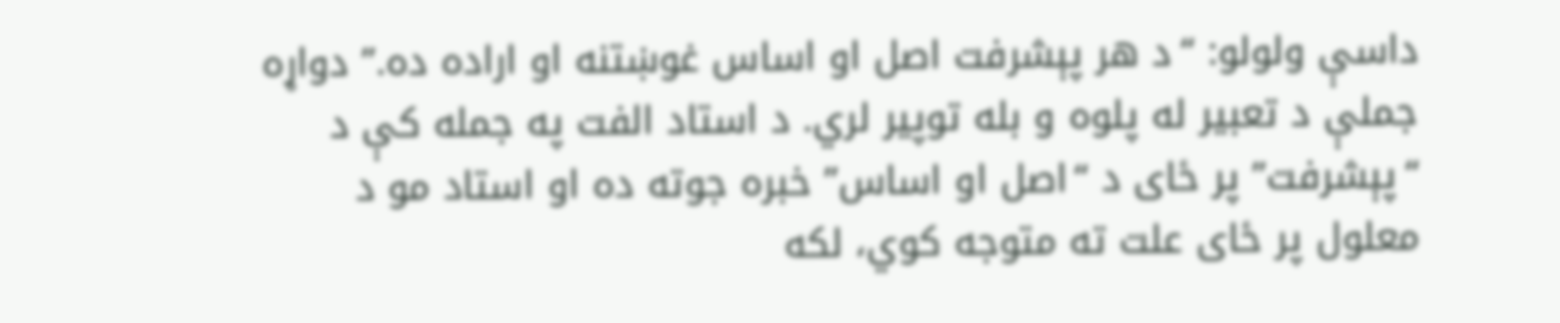داسې ولولو: “د هر پېشرفت اصل او اساس غوښتنه او اراده ده.” دواړه جملې د تعبير له پلوه و بله توپير لري. د استاد الفت په جمله کې د “پېشرفت” پر ځاى د “اصل او اساس” خبره جوته ده او استاد مو د معلول پر ځاى علت ته متوجه کوي، لکه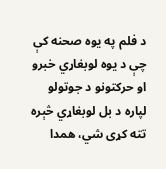د فلم په يوه صحنه کې چې د يوه لوبغاړي خبرو او حرکتونو د جوتولو لپاره د بل لوبغاړي څېره تته کړى شي، همدا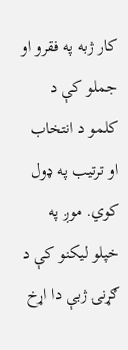کار ژبه په فقرو او جملو کې د کلمو د انتخاب او ترتيب په ډول کوي. موږ په خپلو ليکنو کې د ګړنۍ ژبې دا اړخ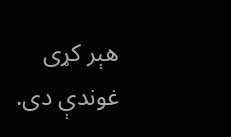هېر کړى غوندې دى.